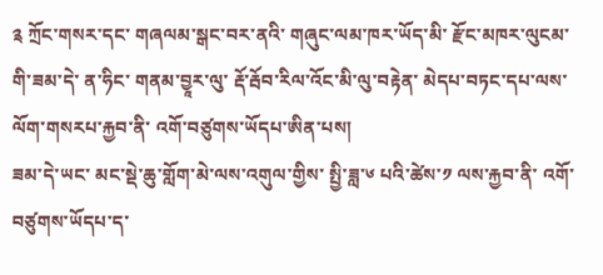༉ ཀྲོང་གསར་དང་ གཞལམ་སྒང་བར་ནའི་ གཞུང་ལམ་ཁར་ཡོད་མི་ རྫོང་མཁར་ལུངམ་གི་ཟམ་དེ་ ན་ཧིང་ གནམ་བྱཱར་ལུ་ རྡོ་རྦོབ་རིལ་འོང་མི་ལུ་བརྟེན་ མེདཔ་བཏང་དཔ་ལས་ ལོག་གསརཔ་རྐྱབ་ནི་ འགོ་བཙུགས་ཡོདཔ་ཨིན་པས།
ཟམ་དེ་ཡང་ མང་སྡེ་ཆུ་གློག་མེ་ལས་འགུལ་གྱིས་ སྤྱི་ཟླ་༦ པའི་ཚེས་༡ ལས་རྐྱབ་ནི་ འགོ་བཙུགས་ཡོདཔ་ད་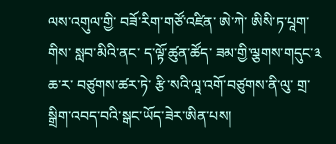ལས་འགུལ་གྱི་ བཟོ་རིག་གཙོ་འཛིན་ ཨེ་ཀེ་ ཨིསི་ཏ་པཱག་གིས་ སླབ་མིའི་ནང་ ད་ལྟོ་ཚུན་ཚོད་ ཟམ་གྱི་ལྕགས་གདུང་༣ ཆ་ར་ བཙུགས་ཚར་ཏེ་ རྩི་སའི་ལཱ་འགོ་བཙུགས་ནི་ལུ་ གྲ་སྒྲིག་འབད་བའི་སྒང་ཡོད་ཟེར་ཨིན་པས།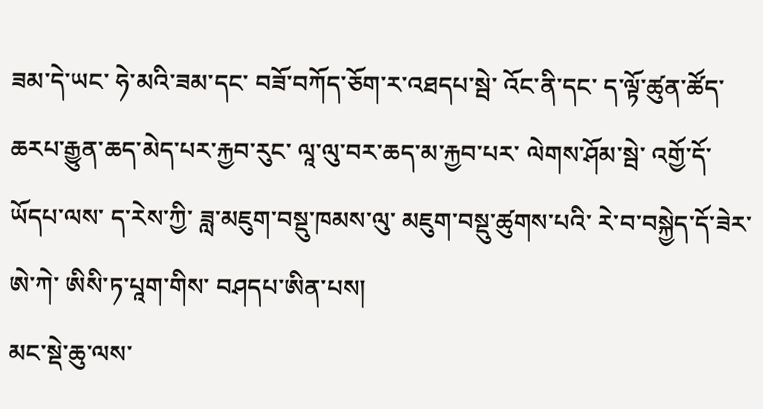ཟམ་དེ་ཡང་ ཧེ་མའི་ཟམ་དང་ བཟོ་བཀོད་ཅོག་ར་འཐདཔ་སྦེ་ འོང་ནི་དང་ ད་ལྟོ་ཚུན་ཚོད་ ཆརཔ་རྒྱུན་ཆད་མེད་པར་རྐྱབ་རུང་ ལཱ་ལུ་བར་ཆད་མ་རྐྱབ་པར་ ལེགས་ཤོམ་སྦེ་ འགྱོ་དོ་ཡོདཔ་ལས་ ད་རེས་ཀྱི་ ཟླ་མཇུག་བསྡུ་ཁམས་ལུ་ མཇུག་བསྡུ་ཚུགས་པའི་ རེ་བ་བསྐྱེད་དོ་ཟེར་ ཨེ་ཀེ་ ཨིསི་ཏ་པཱག་གིས་ བཤདཔ་ཨིན་པས།
མང་སྡེ་ཆུ་ལས་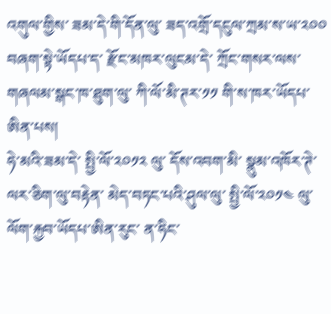འགུལ་གྱིས་ ཟམ་དེ་གི་དོན་ལུ་ ཟད་འགྲོ་དངུལ་ཀྲམ་ས་ཡ་༢༠༠ བཞག་སྟེ་ཡོདཔ་ད་ རྫོང་མཁར་ལུངམ་དེ་ ཀྲོང་གསར་ལས་ གཞལམ་སྒང་ཁ་ཐུག་ལུ་ ཀི་ལོ་མི་ཊར་༡༡ གི་ས་ཁར་ཡོདཔ་ཨིན་པས།
ཧེ་མའི་ཟམ་དེ་ སྤྱི་ལོ་༢༠༡༢ ལུ་ དོས་འབག་མི་ སྣུམ་འཁོར་ཊེ་ལར་ཅིག་ལུ་བརྟེན་ མེད་བཏང་པའི་ཤུལ་ལུ་ སྤྱི་ལོ་༢༠༡༤ ལུ་ ལོག་རྐྱབ་ཡོདཔ་ཨིན་རུང་ ན་ཧིང་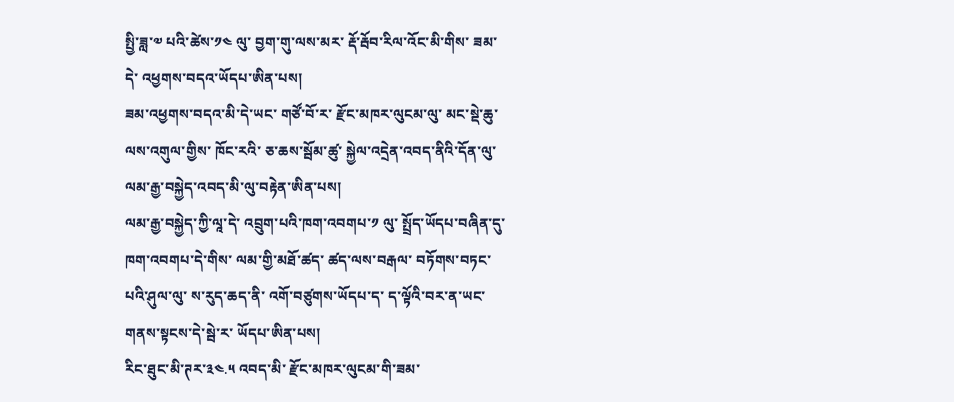སྤྱི་ཟླ་༧ པའི་ཚེས་༡༤ ལུ་ བྱག་གུ་ལས་མར་ རྡོ་རྦོབ་རིལ་འོང་མི་གིས་ ཟམ་དེ་ འཕྱགས་བདའ་ཡོདཔ་ཨིན་པས།
ཟམ་འཕྱགས་བདའ་མི་དེ་ཡང་ གཙོ་བོ་ར་ རྫོང་མཁར་ལུངམ་ལུ་ མང་སྡེ་ཆུ་ལས་འགུལ་གྱིས་ ཁོང་རའི་ ཅ་ཆས་སྦོམ་ཚུ་ སྐྱེལ་འདྲེན་འབད་ནིའི་དོན་ལུ་ ལམ་རྒྱ་བསྐྱེད་འབད་མི་ལུ་བརྟེན་ཨིན་པས།
ལམ་རྒྱ་བསྐྱེད་ཀྱི་ལཱ་དེ་ འབྲུག་པའི་ཁག་འབགཔ་༡ ལུ་ སྤྲོད་ཡོདཔ་བཞིན་དུ་ ཁག་འབགཔ་དེ་གིས་ ལམ་གྱི་མཐོ་ཚད་ ཚད་ལས་བརྒལ་ བཏོགས་བཏང་པའི་ཤུལ་ལུ་ ས་རུད་ཆད་ནི་ འགོ་བཙུགས་ཡོདཔ་ད་ ད་ལྟོའི་བར་ན་ཡང་ གནས་སྟངས་དེ་སྦེ་ར་ ཡོདཔ་ཨིན་པས།
རིང་ཐུང་མི་ཊར་༣༤.༥ འབད་མི་ རྫོང་མཁར་ལུངམ་གི་ཟམ་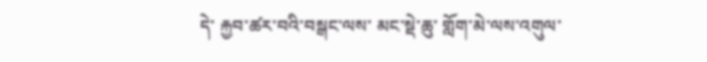དེ་ རྐྱབ་ཚར་བའི་བསྒང་ལས་ མང་སྡེ་ཆུ་ གློག་མེ་ལས་འགུལ་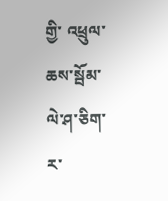གྱི་ འཕྲུལ་ཆས་སྦོམ་ ལེ་ཤ་ཅིག་ར་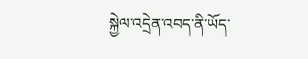སྐྱེལ་འདྲེན་འབད་ནི་ཡོད་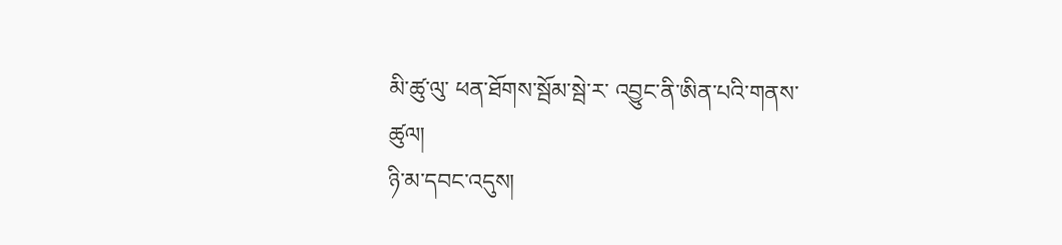མི་ཚུ་ལུ་ ཕན་ཐོགས་སྦོམ་སྦེ་ར་ འབྱུང་ནི་ཨིན་པའི་གནས་ཚུལ།
ཉི་མ་དབང་འདུས།